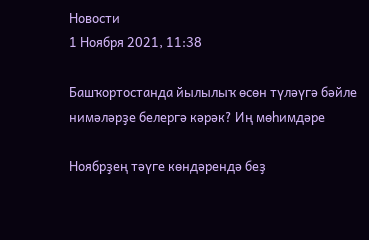Новости
1 Ноября 2021, 11:38

Башҡортостанда йылылыҡ өсөн түләүгә бәйле нимәләрҙе белергә кәрәк? Иң мөһимдәре

Ноябрҙең тәүге көндәрендә беҙ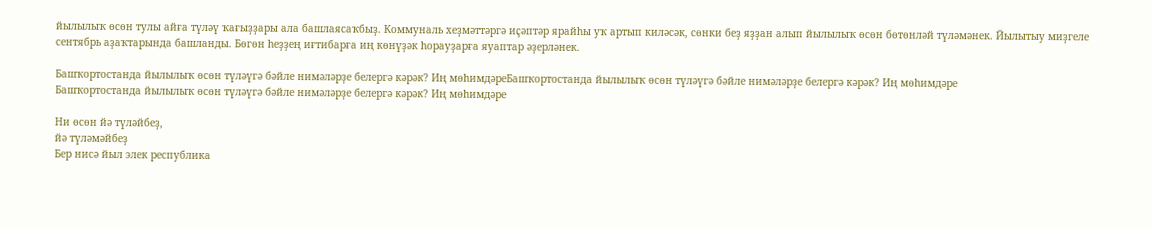йылылыҡ өсөн тулы айға түләү ҡағыҙҙары ала башлаясаҡбыҙ. Коммуналь хеҙмәттәргә иҫәптәр ярайһы уҡ артып киләсәк, сөнки беҙ яҙҙан алып йылылыҡ өсөн бөтөнләй түләмәнек. Йылытыу миҙгеле сентябрь аҙаҡтарында башланды. Бөгөн һеҙҙең иғтибарға иң көнүҙәк һорауҙарға яуаптар әҙерләнек.

Башҡортостанда йылылыҡ өсөн түләүгә бәйле нимәләрҙе белергә кәрәк? Иң мөһимдәреБашҡортостанда йылылыҡ өсөн түләүгә бәйле нимәләрҙе белергә кәрәк? Иң мөһимдәре
Башҡортостанда йылылыҡ өсөн түләүгә бәйле нимәләрҙе белергә кәрәк? Иң мөһимдәре

Ни өсөн йә түләйбеҙ,
йә түләмәйбеҙ
Бер нисә йыл элек республика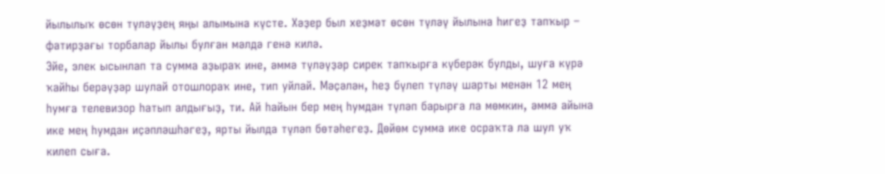йылылыҡ өсөн түләүҙең яңы алымына күсте. Хәҙер был хеҙмәт өсөн түләү йылына һигеҙ тапҡыр – фатирҙағы торбалар йылы булған мәлдә генә килә.
Эйе, элек ысынлап та сумма аҙыраҡ ине, әммә түләүҙәр сирек тапҡырға күберәк булды, шуға күрә ҡайһы берәүҙәр шулай отошлораҡ ине, тип уйлай. Мәҫәлән, һеҙ бүлеп түләү шарты менән 12 мең һумға телевизор һатып алдығыҙ, ти. Ай һайын бер мең һумдан түләп барырға ла мөмкин, әммә айына ике мең һумдан иҫәпләшһәгеҙ, ярты йылда түләп бөтәһегеҙ. Дөйөм сумма ике осраҡта ла шул уҡ килеп сыға.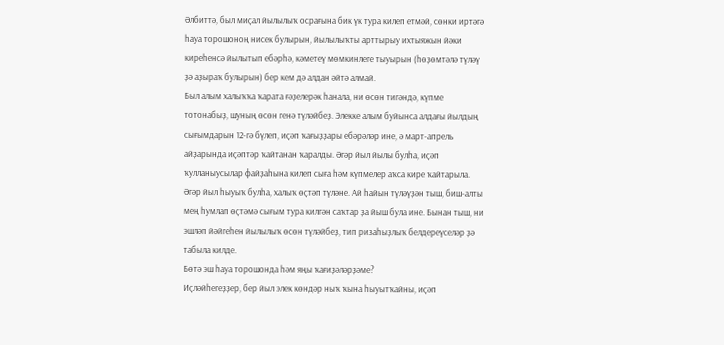Әлбиттә, был миҫал йылылыҡ осрағына бик үк тура килеп етмәй, сөнки иртәгә һауа торошоноң нисек булырын, йылылыҡты арттырыу ихтыяжын йәки киреһенсә йылытып ебәрһә, кәметеү мөмкинлеге тыуырын (һөҙөмтәлә түләү ҙә аҙыраҡ булырын) бер кем дә алдан әйтә алмай.
Был алым халыҡҡа ҡарата ғәҙелерәк һанала, ни өсөн тигәндә, күпме тотонабыҙ, шуның өсөн генә түләйбеҙ. Элекке алым буйынса алдағы йылдың сығымдарын 12-гә бүлеп, иҫәп ҡағыҙҙары ебәрәләр ине, ә март-апрель айҙарында иҫәптәр ҡайтанан ҡаралды. Әгәр йыл йылы булһа, иҫәп ҡулланыусылар файҙаһына килеп сыға һәм күпмелер аҡса кире ҡайтарыла. Әгәр йыл һыуыҡ булһа, халыҡ өҫтәп түләне. Ай һайын түләүҙән тыш, биш-алты мең һумлап өҫтәмә сығым тура килгән саҡтар ҙа йыш була ине. Бынан тыш, ни эшләп йәйгеһен йылылыҡ өсөн түләйбеҙ, тип ризаһыҙлыҡ белдереүселәр ҙә табыла килде.
Бөтә эш һауа торошонда һәм яңы ҡағиҙәләрҙәме?
Иҫләйһегеҙҙер, бер йыл элек көндәр ныҡ ҡына һыуытҡайны, иҫәп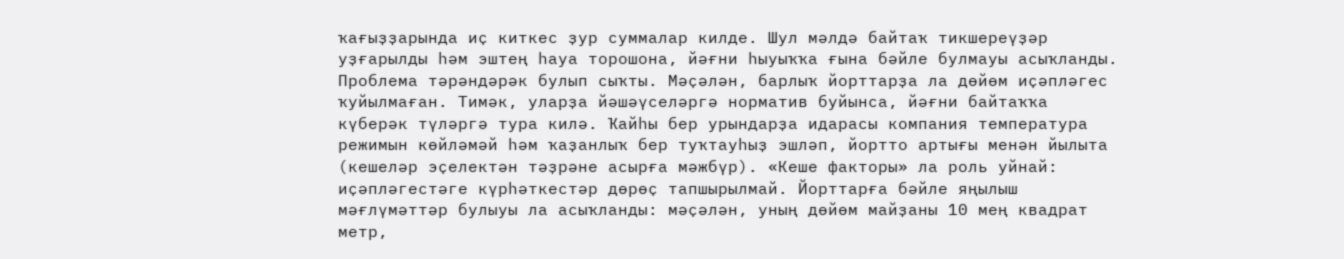ҡағыҙҙарында иҫ киткес ҙур суммалар килде. Шул мәлдә байтаҡ тикшереүҙәр уҙғарылды һәм эштең һауа торошона, йәғни һыуыҡҡа ғына бәйле булмауы асыҡланды. Проблема тәрәндәрәк булып сыҡты. Мәҫәлән, барлыҡ йорттарҙа ла дөйөм иҫәпләгес ҡуйылмаған. Тимәк, уларҙа йәшәүселәргә норматив буйынса, йәғни байтаҡҡа күберәк түләргә тура килә. Ҡайһы бер урындарҙа идарасы компания температура режимын көйләмәй һәм ҡаҙанлыҡ бер туҡтауһыҙ эшләп, йортто артығы менән йылыта (кешеләр эҫелектән тәҙрәне асырға мәжбүр). «Кеше факторы» ла роль уйнай: иҫәпләгестәге күрһәткестәр дөрөҫ тапшырылмай. Йорттарға бәйле яңылыш мәғлүмәттәр булыуы ла асыҡланды: мәҫәлән, уның дөйөм майҙаны 10 мең квадрат метр,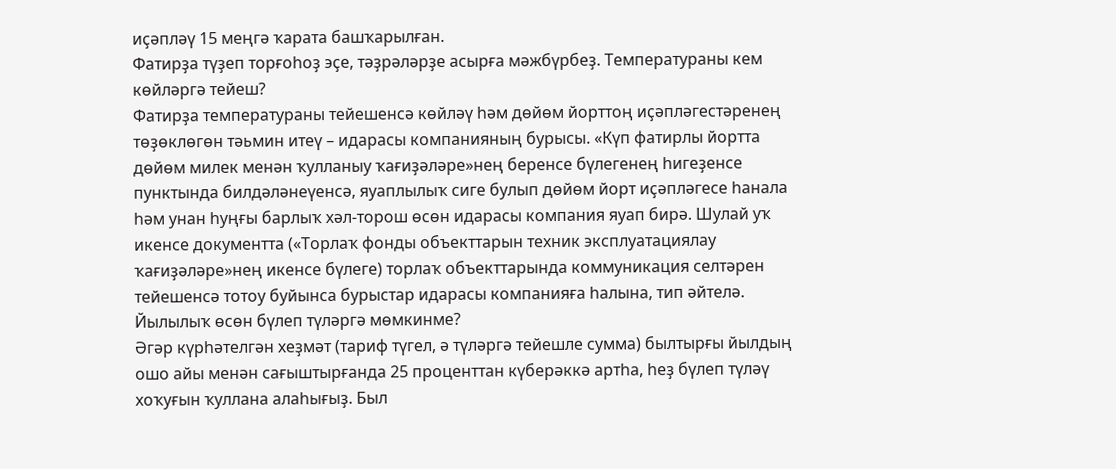иҫәпләү 15 меңгә ҡарата башҡарылған.
Фатирҙа түҙеп торғоһоҙ эҫе, тәҙрәләрҙе асырға мәжбүрбеҙ. Температураны кем көйләргә тейеш?
Фатирҙа температураны тейешенсә көйләү һәм дөйөм йорттоң иҫәпләгестәренең төҙөклөгөн тәьмин итеү – идарасы компанияның бурысы. «Күп фатирлы йортта дөйөм милек менән ҡулланыу ҡағиҙәләре»нең беренсе бүлегенең һигеҙенсе пунктында билдәләнеүенсә, яуаплылыҡ сиге булып дөйөм йорт иҫәпләгесе һанала һәм унан һуңғы барлыҡ хәл-торош өсөн идарасы компания яуап бирә. Шулай уҡ икенсе документта («Торлаҡ фонды объекттарын техник эксплуатациялау ҡағиҙәләре»нең икенсе бүлеге) торлаҡ объекттарында коммуникация селтәрен тейешенсә тотоу буйынса бурыстар идарасы компанияға һалына, тип әйтелә.
Йылылыҡ өсөн бүлеп түләргә мөмкинме?
Әгәр күрһәтелгән хеҙмәт (тариф түгел, ә түләргә тейешле сумма) былтырғы йылдың ошо айы менән сағыштырғанда 25 проценттан күберәккә артһа, һеҙ бүлеп түләү хоҡуғын ҡуллана алаһығыҙ. Был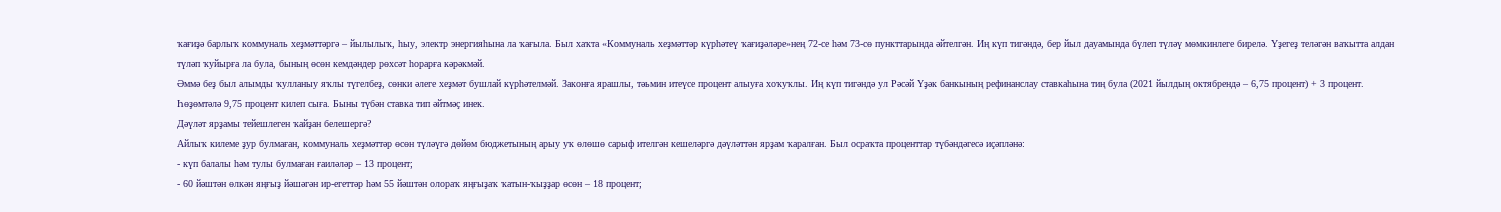ҡағиҙә барлыҡ коммуналь хеҙмәттәргә – йылылыҡ, һыу, электр энергияһына ла ҡағыла. Был хаҡта «Коммуналь хеҙмәттәр күрһәтеү ҡағиҙәләре»нең 72-се һәм 73-сө пункттарында әйтелгән. Иң күп тигәндә, бер йыл дауамында бүлеп түләү мөмкинлеге бирелә. Үҙегеҙ теләгән ваҡытта алдан түләп ҡуйырға ла була, бының өсөн кемдәндер рөхсәт һорарға кәрәкмәй.
Әммә беҙ был алымды ҡулланыу яҡлы түгелбеҙ, сөнки әлеге хеҙмәт бушлай күрһәтелмәй. Законға ярашлы, тәьмин итеүсе процент алыуға хоҡуҡлы. Иң күп тигәндә ул Рәсәй Үҙәк банкының рефинанслау ставкаһына тиң була (2021 йылдың октябрендә – 6,75 процент) + 3 процент. Һөҙөмтәлә 9,75 процент килеп сыға. Быны түбән ставка тип әйтмәҫ инек.
Дәүләт ярҙамы тейешлеген ҡайҙан белешергә?
Айлыҡ килеме ҙур булмаған, коммуналь хеҙмәттәр өсөн түләүгә дөйөм бюджетының арыу уҡ өлөшө сарыф ителгән кешеләргә дәүләттән ярҙам ҡаралған. Был осраҡта проценттар түбәндәгесә иҫәпләнә:
- күп балалы һәм тулы булмаған ғаиләләр – 13 процент;
- 60 йәштән өлкән яңғыҙ йәшәгән ир-егеттәр һәм 55 йәштән олораҡ яңғыҙаҡ ҡатын-ҡыҙҙар өсөн – 18 процент;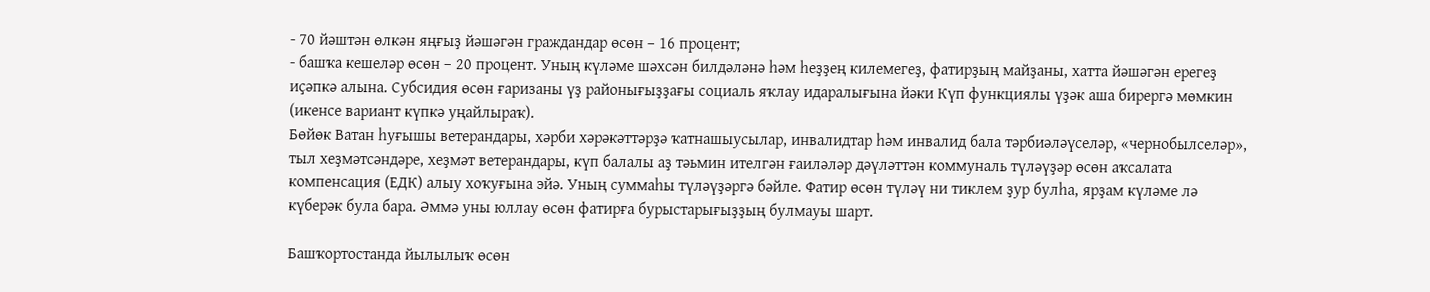- 70 йәштән өлкән яңғыҙ йәшәгән граждандар өсөн – 16 процент;
- башҡа кешеләр өсөн – 20 процент. Уның күләме шәхсән билдәләнә һәм һеҙҙең килемегеҙ, фатирҙың майҙаны, хатта йәшәгән ерегеҙ иҫәпкә алына. Субсидия өсөн ғаризаны үҙ районығыҙҙағы социаль яҡлау идаралығына йәки Күп функциялы үҙәк аша бирергә мөмкин (икенсе вариант күпкә уңайлыраҡ).
Бөйөк Ватан һуғышы ветерандары, хәрби хәрәкәттәрҙә ҡатнашыусылар, инвалидтар һәм инвалид бала тәрбиәләүселәр, «чернобылселәр», тыл хеҙмәтсәндәре, хеҙмәт ветерандары, күп балалы аҙ тәьмин ителгән ғаиләләр дәүләттән коммуналь түләүҙәр өсөн аҡсалата компенсация (ЕДК) алыу хоҡуғына эйә. Уның суммаһы түләүҙәргә бәйле. Фатир өсөн түләү ни тиклем ҙур булһа, ярҙам күләме лә күберәк була бара. Әммә уны юллау өсөн фатирға бурыстарығыҙҙың булмауы шарт.

Башҡортостанда йылылыҡ өсөн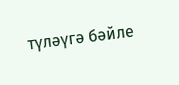түләүгә бәйле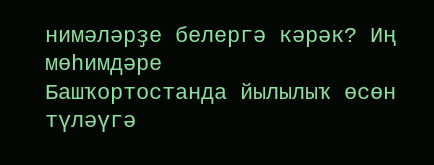нимәләрҙе белергә кәрәк? Иң мөһимдәре
Башҡортостанда йылылыҡ өсөн түләүгә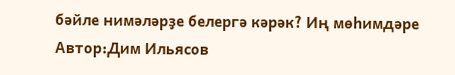бәйле нимәләрҙе белергә кәрәк? Иң мөһимдәре
Автор:Дим Ильясов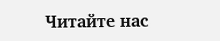Читайте нас